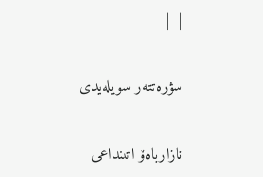|  |

سۋرەتتەر سويلەيدى

نازارباەۆ اتىنداعى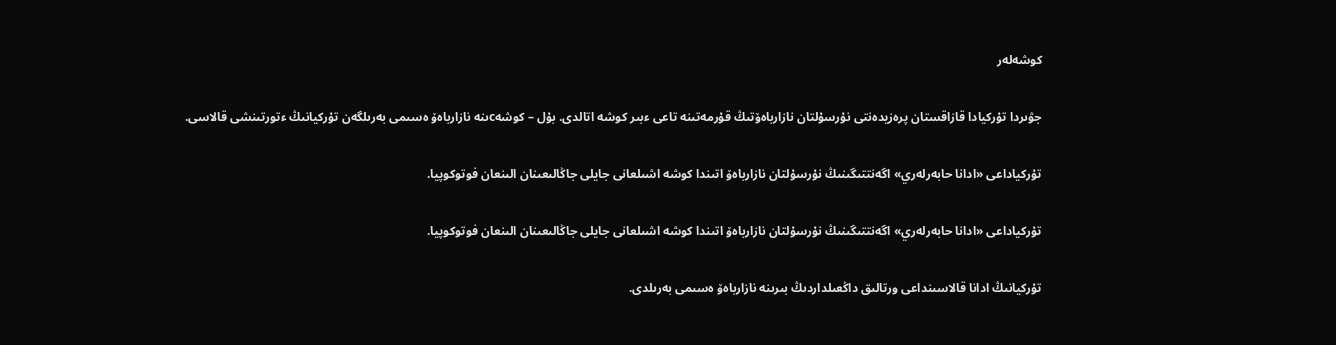كوشەلەر

جۋىردا تۇركيادا قازاقستان پرەزيدەنتى نۇرسۇلتان نازارباەۆتىڭ قۇرمەتىنە تاعى ءبىر كوشە اتالدى. بۇل – كوشەcىنە نازارباەۆ ەسىمى بەرىلگەن تۇركيانىڭ ءتورتىنشى قالاسى.

تۇركياداعى «ادانا حابەرلەري» اگەنتتىگىنىڭ نۇرسۇلتان نازارباەۆ اتىندا كوشە اشىلعانى جايلى جاڭالىعىنان الىنعان فوتوكوپيا.

تۇركياداعى «ادانا حابەرلەري» اگەنتتىگىنىڭ نۇرسۇلتان نازارباەۆ اتىندا كوشە اشىلعانى جايلى جاڭالىعىنان الىنعان فوتوكوپيا.

تۇركيانىڭ ادانا قالاسىنداعى ورتالىق داڭعىلداردىڭ بىرىنە نازارباەۆ ەسىمى بەرىلدى.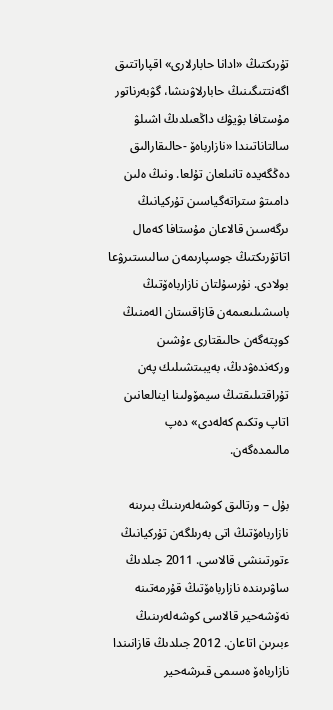تۇرىكتىڭ «ادانا حابارلارى» اقپاراتتىق اگەنتتىگىنىڭ حابارلاۋىنشا، گۋبەرناتور مۇستافا بۋيۋك داڭعىلدىڭ اشىلۋ سالتاناتىندا «نازارباەۆ -حالىقارالىق دەڭگەيدە تانىلعان تۇلعا. ونىڭ ەلىن دامىتۋ ستراتەگياسىن تۇركيانىڭ ىرگەسىن قالاعان مۇستافا كەمال اتاتۇرىكتىڭ جوسپارىمەن سالىستىرۋعا بولادى. نۇرسۇلتان نازارباەۆتىڭ باسشىلىعىمەن قازاقستان الەمنىڭ كوپتەگەن حالىقتارى ءۇشىن وركەندەۋدىڭ، بەيبىتشىلىك پەن تۇراقتىلىقتىڭ سيمۆولىنا اينالعانىن اتاپ وتكىم كەلەدى» دەپ مالىمدەگەن.

بۇل – ورتالىق كوشەلەرىنىڭ بىرىنە نازارباەۆتىڭ اتى بەرىلگەن تۇركيانىڭ ءتورتىنشى قالاسى. 2011 جىلدىڭ ساۋىرىندە نازارباەۆتىڭ قۇرمەتىنە نەۆشەحير قالاسى كوشەلەرىنىڭ ءبىرىن اتاعان. 2012 جىلدىڭ قازانىندا نازارباەۆ ەسىمى قىرشەحير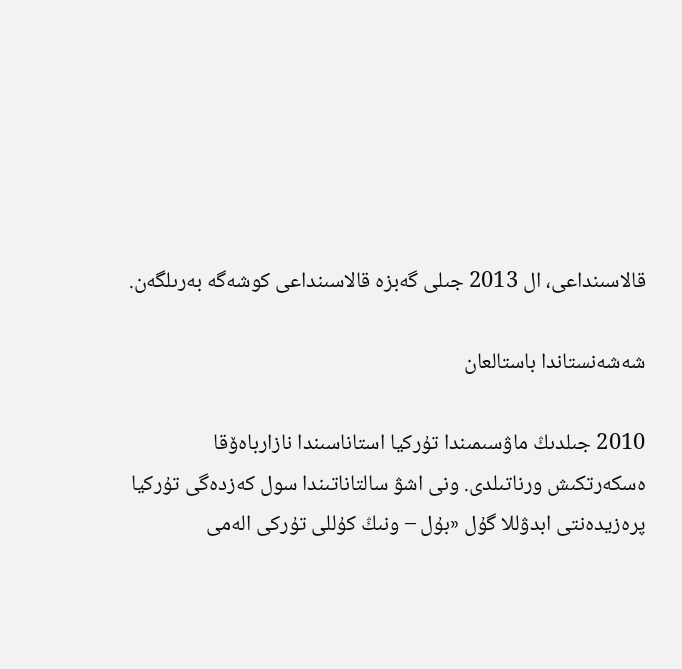قالاسىنداعى، ال 2013 جىلى گەبزە قالاسىنداعى كوشەگە بەرىلگەن.

شەشەنستاندا باستالعان

2010 جىلدىڭ ماۋسىمىندا تۇركيا استاناسىندا نازارباەۆقا ەسكەرتكىش ورناتىلدى. ونى اشۋ سالتاناتىندا سول كەزدەگى تۇركيا پرەزيدەنتى ابدۋللا گۇل «بۇل – ونىڭ كۇللى تۇركى الەمى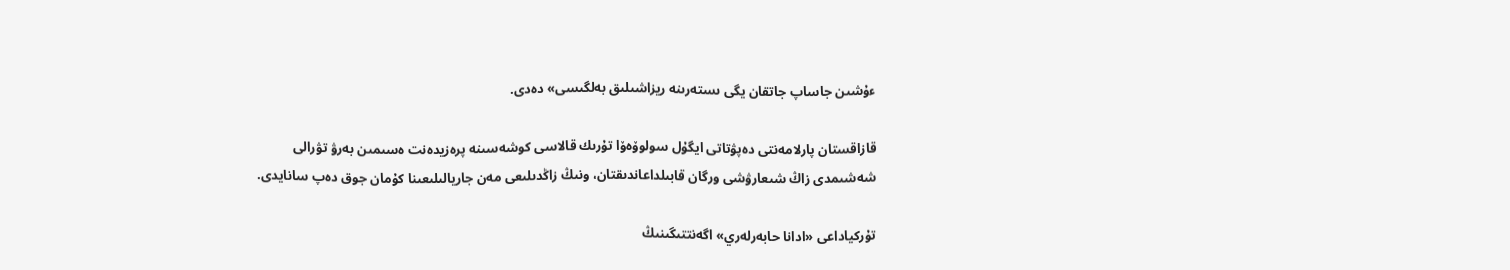ءۇشىن جاساپ جاتقان يگى ىستەرىنە ريزاشىلىق بەلگىسى» دەدى.

قازاقستان پارلامەنتى دەپۋتاتى ايگۇل سولوۆەۆا تۇرىك قالاسى كوشەسىنە پرەزيدەنت ەسىمىن بەرۋ تۋرالى شەشىمدى زاڭ شىعارۋشى ورگان قابىلداعاندىقتان، ونىڭ زاڭدىلىعى مەن جاريالىلىعىنا كۇمان جوق دەپ سانايدى.

تۇركياداعى «ادانا حابەرلەري» اگەنتتىگىنىڭ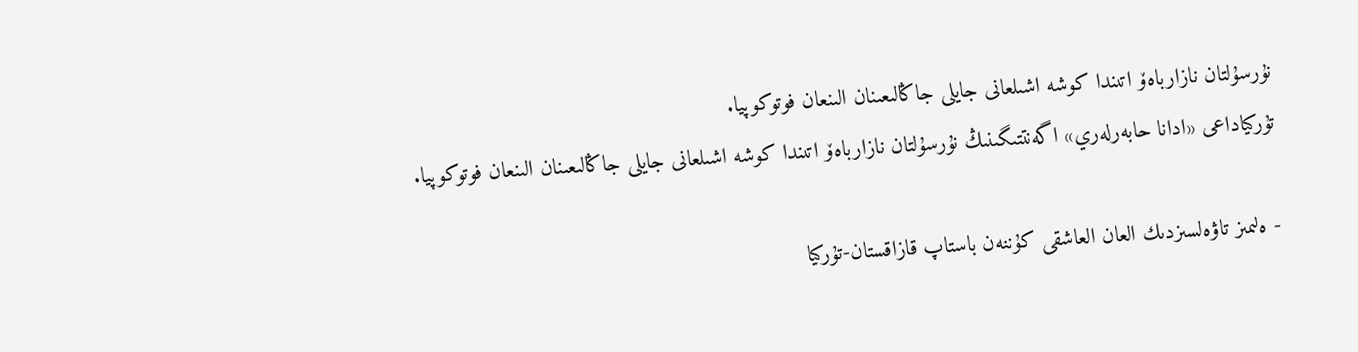نۇرسۇلتان نازارباەۆ اتىندا كوشە اشىلعانى جايلى جاڭالىعىنان الىنعان فوتوكوپيا.
تۇركياداعى «ادانا حابەرلەري» اگەنتتىگىنىڭ نۇرسۇلتان نازارباەۆ اتىندا كوشە اشىلعانى جايلى جاڭالىعىنان الىنعان فوتوكوپيا.

- ەلىمىز تاۋەلسىزدىك العان العاشقى كۇننەن باستاپ قازاقستان-تۇركيا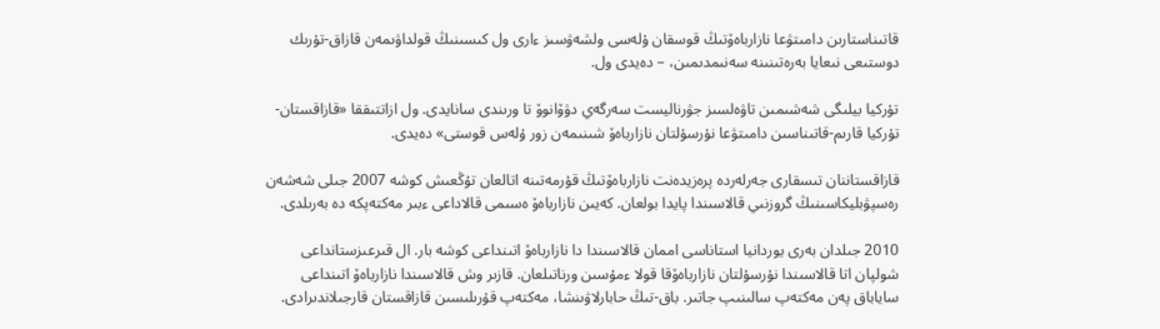قاتىناستارىن دامىتۋعا نازارباەۆتىڭ قوسقان ۇلەسى ولشەۋسىز ءارى ول كىسىنىڭ قولداۋىمەن قازاق-تۇرىك دوستىعى نىعايا بەرەتىنىنە سەنىمدىمىن، – دەيدى ول.

تۇركيا بيلىگى شەشىمىن تاۋەلسىز جۋرناليست سەرگەي دۋۆانوۆ تا ورىندى سانايدى. ول ازاتتىققا «قازاقستان-تۇركيا قارىم-قاتىناسىن دامىتۋعا نۇرسۇلتان نازارباەۆ شىنىمەن زور ۇلەس قوستى» دەيدى.

قازاقستاننان تىسقارى جەرلەردە پرەزيدەنت نازارباەۆتىڭ قۇرمەتىنە اتالعان تۇڭعىش كوشە 2007 جىلى شەشەن رەسپۋبليكاسىنىڭ گروزنىي قالاسىندا پايدا بولعان. كەيىن نازارباەۆ ەسىمى قالاداعى ءبىر مەكتەپكە دە بەرىلدى.

2010 جىلدان بەرى يوردانيا استاناسى اممان قالاسىندا دا نازارباەۆ اتىنداعى كوشە بار. ال قىرعىزستانداعى شولپان اتا قالاسىندا نۇرسۇلتان نازارباەۆقا قولا ءمۇسىن ورناتىلعان. قازىر وش قالاسىندا نازارباەۆ اتىنداعى ساياباق پەن مەكتەپ سالىنىپ جاتىر. باق-تىڭ حابارلاۋىنشا، مەكتەپ قۇرىلىسىن قازاقستان قارجىلاندىرادى.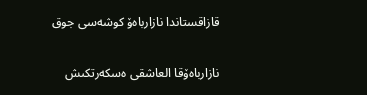قازاقستاندا نازارباەۆ كوشەسى جوق

نازارباەۆقا العاشقى ەسكەرتكىش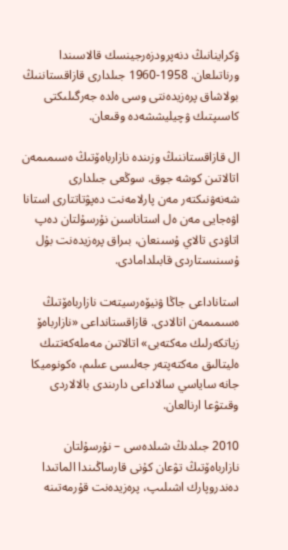ۋكراينانىڭ دنەپرودزەرجينسك قالاسىندا ورناتىلعان. 1958-1960 جىلدارى قازاقستاننىڭ بولاشاق پرەزيدەنتى وسى ەلدە جەرگىلىكتى كاسىپتىك ۋچيليششەدە وقىعان.

ال قازاقستاننىڭ وزىندە نازارباەۆتىڭ ەسىمىمەن اتالاتىن كوشە جوق. سوڭعى جىلدارى شەنەۋنىكتەر مەن پارلامەنت دەپۋتاتتارى استانا اۋەجايى مەن ەل استاناسىن نۇرسۇلتان دەپ اتاۋدى تالاي ۇسىنعان، بىراق پرەزيدەنت بۇل ۇسىنىستاردى قابىلدامادى.

استاناداعى جاڭا ۋنيۆەرسيتەت نازارباەۆتىڭ ەسىمىمەن اتالادى. قازاقستانداعى «نازارباەۆ زياتكەرلىك مەكتەبى» اتالاتىن مەملەكەتتىك ەليتالىق مەكتەپتەر جەلىسى عىلىم، ەكونوميكا جانە ساياسي سالاداعى دارىندى بالالاردى وقىتۋعا ارنالعان.

2010 جىلدىڭ شىلدەسى – نۇرسۇلتان نازارباەۆتىڭ تۋعان كۇنى قارساڭىندا الماتىدا دەندروپارك اشىلىپ، پرەزيدەنت قۇرمەتىنە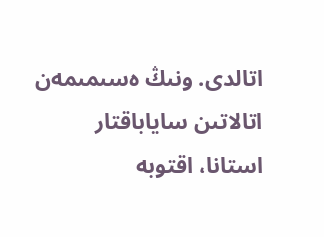اتالدى. ونىڭ ەسىمىمەن اتالاتىن ساياباقتار استانا، اقتوبە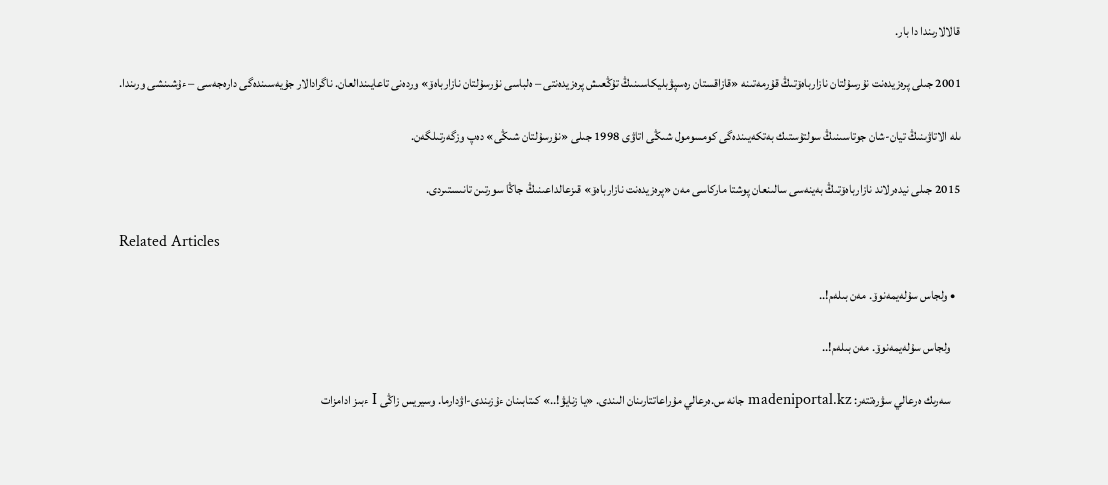قالالارىندا دا بار.

2001 جىلى پرەزيدەنت نۇرسۇلتان نازارباەۆتىڭ قۇرمەتىنە «قازاقستان رەسپۋبليكاسىنىڭ تۇڭعىش پرەزيدەنتى – ەلباسى نۇرسۇلتان نازارباەۆ» وردەنى تاعايىندالعان. ناگرادالار جۇيەسىندەگى دارەجەسى – ءۇشىنشى ورىندا.

ىلە الاتاۋىنىڭ تيان-شان جوتاسىنىڭ سولتۇستىك بەتكەيىندەگى كومسومول شىڭى اتاۋى 1998 جىلى «نۇرسۇلتان شىڭى» دەپ وزگەرتىلگەن.

2015 جىلى نيدەرلاند نازارباەۆتىڭ بەينەسى سالىنعان پوشتا ماركاسى مەن «پرەزيدەنت نازارباەۆ» قىزعالداعىنىڭ جاڭا سورتىن تانىستىردى.

Related Articles

  • ولجاس سۇلەيمەنوۆ. مەن بىلەم!..

    ولجاس سۇلەيمەنوۆ. مەن بىلەم!..

    سەرىك ەرعالي سۋرەتتەر: madeniportal.kz جانە س.ەرعالي مۇراعاتتارىنان الىندى. «يا زنايۋ!..» كىتابىنان ءۇزىندى-اۋدارما. وسيريس زاڭى I ءبىز ادامزات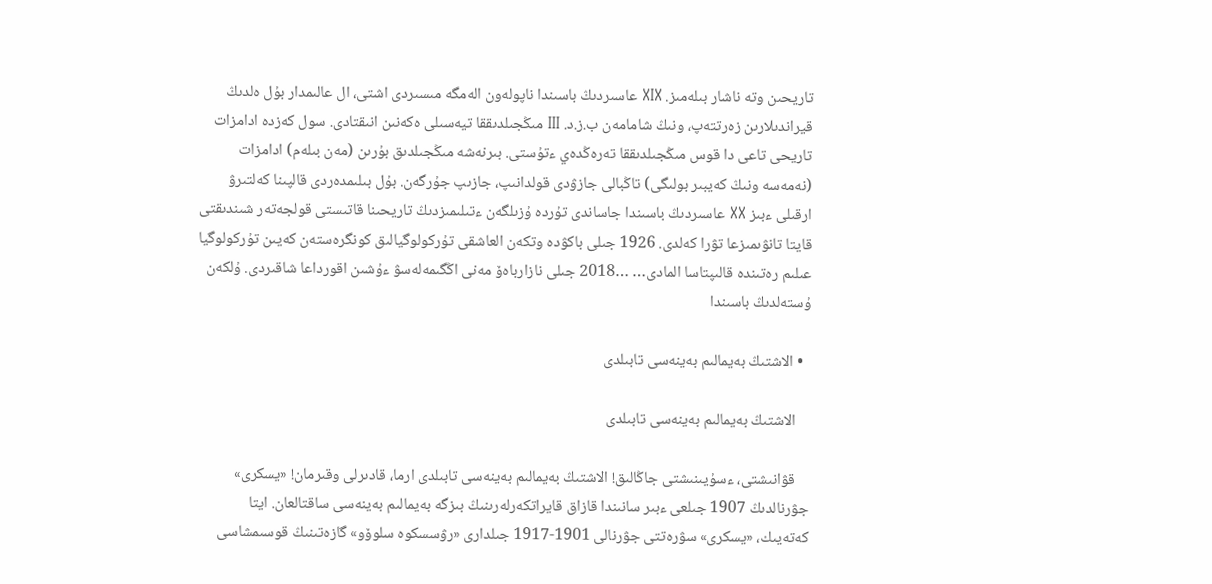تاريحىن وتە ناشار بىلەمىز. XIX عاسىردىڭ باسىندا ناپولەون الەمگە مىسىردى اشتى، ال عالىمدار بۇل ەلدىڭ قيراندىلارىن زەرتتەپ، ونىڭ شامامەن ب.ز.د. III مىڭجىلدىققا تيەسىلى ەكەنىن انىقتادى. سول كەزدە ادامزات تاريحى تاعى دا قوس مىڭجىلدىققا تەرەڭدەي ءتۇستى. بىرنەشە مىڭجىلدىق بۇرىن (مەن بىلەم) ادامزات (نەمەسە ونىڭ كەيبىر بولىگى) تاڭبالى جازۋدى قولدانىپ، جازىپ جۇرگەن. بۇل بىلىمدەردى قالپىنا كەلتىرۋ ارقىلى ءبىز XX عاسىردىڭ باسىندا جاساندى تۇردە ۇزىلگەن ءتىلىمىزدىڭ تاريحىنا قاتىستى قولجەتەر شىندىقتى قايتا تانۋىمىزعا تۋرا كەلدى. 1926 جىلى باكۋدە وتكەن العاشقى تۇركولوگيالىق كونگرەستەن كەيىن تۇركولوگيا عىلىم رەتىندە قالىپتاسا المادى… …2018 جىلى نازارباەۆ مەنى اڭگىمەلەسۋ ءۇشىن اقورداعا شاقىردى. ۇلكەن ۇستەلدىڭ باسىندا

  • الاشتىڭ بەيمالىم بەينەسى تابىلدى

    الاشتىڭ بەيمالىم بەينەسى تابىلدى

    قۋانىشتى، ءسۇيىنىشتى جاڭالىق! الاشتىڭ بەيمالىم بەينەسى تابىلدى ارما، قادىرلى وقىرمان! «يسكرى» جۋرنالدىڭ 1907 جىلعى ءبىر سانىندا قازاق قايراتكەرلەرىنىڭ بىزگە بەيمالىم بەينەسى ساقتالعان. ايتا كەتەيىك، «يسكرى» سۋرەتتى جۋرنالى 1901-1917 جىلدارى «رۋسسكوە سلوۆو» گازەتىنىڭ قوسىمشاسى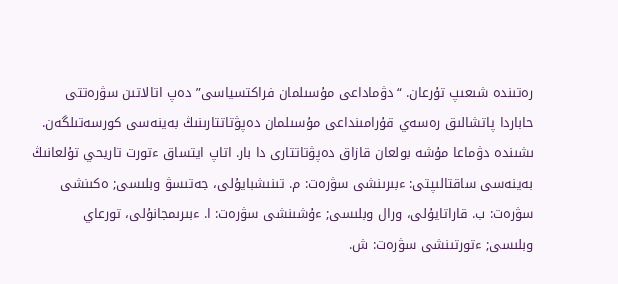رەتىندە شىعىپ تۇرعان. “دۋماداعى مۇسىلمان فراكتسياسى” دەپ اتالاتىن سۋرەتتى حاباردا پاتشالىق رەسەي قۇرامىنداعى مۇسىلمان دەپۋتاتتارىنىڭ بەينەسى كورسەتىلگەن. ىشىندە دۋماعا مۇشە بولعان قازاق دەپۋتاتتارى دا بار. اتاپ ايتساق ءتورت تاريحي تۇلعانىڭ بەينەسى ساقتالىپتى: ءبىرىنشى سۋرەت: م. تىنىشبايۇلى، جەتىسۋ وبلىسى; ەكىنشى سۋرەت: ب. قاراتايۇلى، ورال وبلىسى; ءۇشىنشى سۋرەت: ا. ءبىرىمجانۇلى، تورعاي وبلىسى; ءتورتىنشى سۋرەت: ش.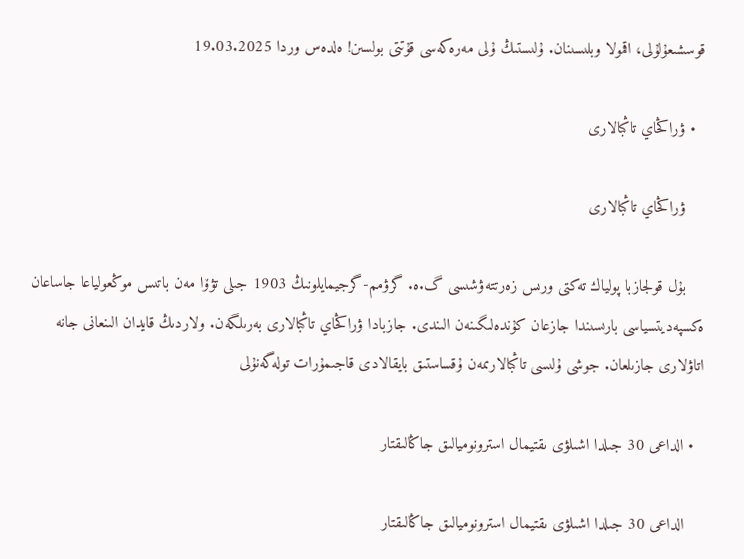قوسشىعۇلۇلى، اقمولا وبلىسىنان. ۇلىستىڭ ۇلى مەرەكەسى قۇتتى بولسىن! ەلدەس وردا 19.03.2025

  • ۋراڭحاي تاڭبالارى

    ۋراڭحاي تاڭبالارى

    بۇل قولجازبا پولياك تەكتى ورىس زەرتتەۋشىسى گ.ە. گرۋمم-گرجيمايلونىڭ 1903 جىلى تۋۆا مەن باتىس موڭعولياعا جاساعان ەكسپەديتسياسى بارىسىندا جازعان كۇندەلىگىنەن الىندى. جازبادا ۋراڭحاي تاڭبالارى بەرىلگەن. ولاردىڭ قايدان الىنعانى جانە اتاۋلارى جازىلعان. جوشى ۇلىسى تاڭبالارىمەن ۇقساستىق بايقالادى قاجىمۇرات تولەگەنۇلى

  • الداعى 30 جىلدا اشىلۋى ىقتيمال استرونوميالىق جاڭالىقتار

    الداعى 30 جىلدا اشىلۋى ىقتيمال استرونوميالىق جاڭالىقتار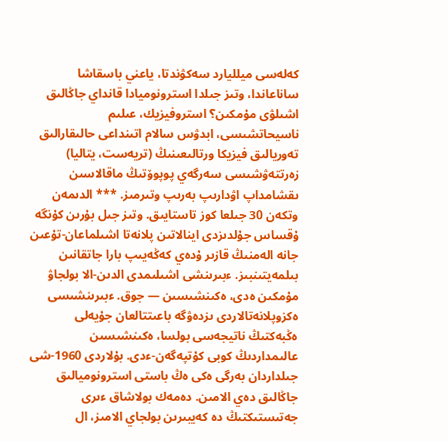كەلەسى ميلليارد سەكۋندتا، ياعني باسقاشا ساناعاندا، وتىز جىلدا استرونوميادا قانداي جاڭالىق اشىلۋى مۇمكىن؟ استروفيزيك، عىلىم ناسيحاتشىسى، ابدۋس سالام اتىنداعى حالىقارالىق تەوريالىق فيزيكا ورتالىعىنىڭ (تريەست، يتاليا) زەرتتەۋشىسى سەرگەي پوپوۆتىڭ ماقالاسىن ىقشامداپ اۋدارىپ بەرىپ وتىرمىز. *** الدىمەن وتكەن 30 جىلعا كوز تاستايىق. وتىز جىل بۇرىن كۇنگە ۇقساس جۇلدىزدى اينالاتىن پلانەتا اشىلماعان-تۇعىن جانە الەمنىڭ قازىر ۇدەي كەڭەيىپ بارا جاتقانىن بىلمەيتىنبىز. ءبىرىنشى اشىلىمدى الدىن-الا بولجاۋ مۇمكىن ەدى، ەكىنشىسىن — جوق. ءبىرىنشىسى ەكزوپلانەتالاردى ىزدەۋگە باعىتتالعان جۇيەلى ەڭبەكتىڭ ناتيجەسى بولسا، ەكىنشىسىن عالىمداردىڭ كوبى كۇتپەگەن-ءدى. بۇلاردى 1960-شى جىلداردان بەرگى ەكى ەڭ باستى استرونوميالىق جاڭالىق دەي الامىن. دەمەك بولاشاق ءىرى جەتىستىكتىڭ دە كەيبىرىن بولجاي الامىز، ال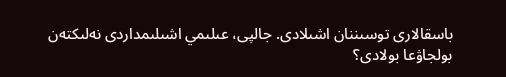باسقالارى توسىننان اشىلادى. جالپى، عىلىمي اشىلىمداردى نەلىكتەن بولجاۋعا بولادى؟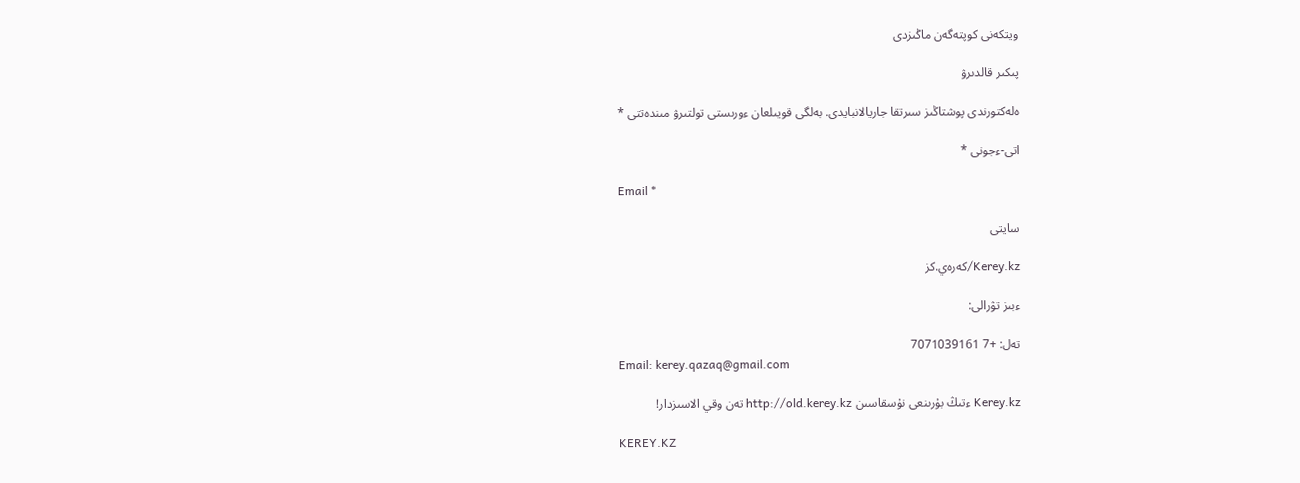ويتكەنى كوپتەگەن ماڭىزدى

پىكىر قالدىرۋ

ەلەكتورندى پوشتاڭىز سىرتقا جاريالانبايدى. بەلگى قويىلعان ءورىستى تولتىرۋ مىندەتتى *

اتى-ءجونى *

Email *

سايتى

Kerey.kz/كەرەي.كز

ءبىز تۋرالى:

تەل: +7 7071039161
Email: kerey.qazaq@gmail.com

Kerey.kz ءتىڭ بۇرىنعى نۇسقاسىن http://old.kerey.kz تەن وقي الاسىزدار!

KEREY.KZ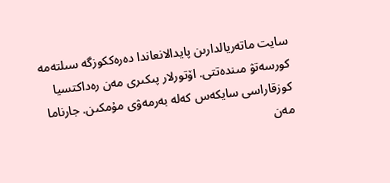سايت ماتەريالدارىن پايدالانعاندا دەرەككوزگە سىلتەمە كورسەتۋ مىندەتتى. اۆتورلار پىكىرى مەن رەداكتسيا كوزقاراسى سايكەس كەلە بەرمەۋى مۇمكىن. جارناما مەن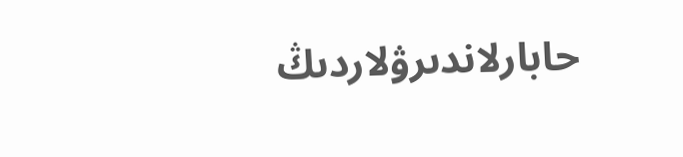حابارلاندىرۋلاردىڭ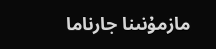مازمۇنىنا جارناما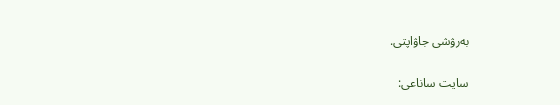بەرۋشى جاۋاپتى.

سايت ساناعى: